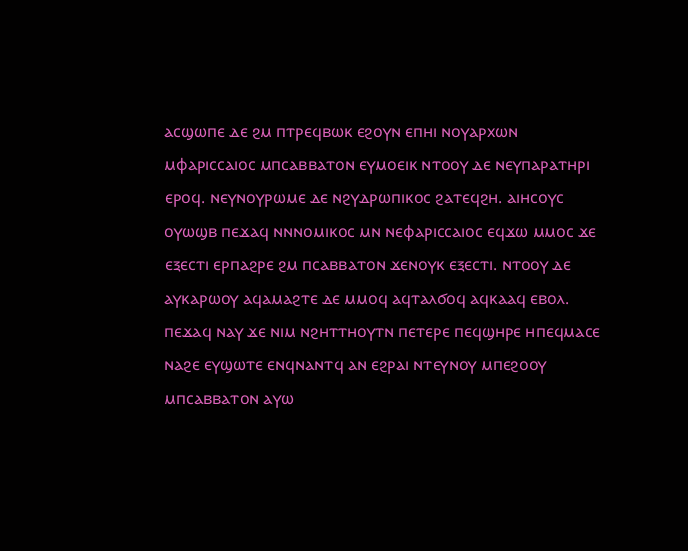ⲁⲥϣⲱⲡⲉ ⲇⲉ ϩⲙ ⲡⲧⲣⲉϥⲃⲱⲕ ⲉϩⲟⲩⲛ ⲉⲡⲏⲓ ⲛⲟⲩⲁⲣⲭⲱⲛ ⲙⲫⲁⲣⲓⲥⲥⲁⲓⲟⲥ ⲙⲡⲥⲁⲃⲃⲁⲧⲟⲛ ⲉⲩⲙⲟⲉⲓⲕ ⲛⲧⲟⲟⲩ ⲇⲉ ⲛⲉⲩⲡⲁⲣⲁⲧⲏⲣⲓ ⲉⲣⲟϥ. ⲛⲉⲩⲛⲟⲩⲣⲱⲙⲉ ⲇⲉ ⲛϩⲩⲇⲣⲱⲡⲓⲕⲟⲥ ϩⲁⲧⲉϥϩⲏ. ⲁⲓⲏⲥⲟⲩⲥ ⲟⲩⲱϣⲃ ⲡⲉϫⲁϥ ⲛⲛⲛⲟⲙⲓⲕⲟⲥ ⲙⲛ ⲛⲉⲫⲁⲣⲓⲥⲥⲁⲓⲟⲥ ⲉϥϫⲱ ⲙⲙⲟⲥ ϫⲉ ⲉⲝⲉⲥⲧⲓ ⲉⲣⲡⲁϩⲣⲉ ϩⲙ ⲡⲥⲁⲃⲃⲁⲧⲟⲛ ϫⲉⲛⲟⲩⲕ ⲉⲝⲉⲥⲧⲓ. ⲛⲧⲟⲟⲩ ⲇⲉ ⲁⲩⲕⲁⲣⲱⲟⲩ ⲁϥⲁⲙⲁϩⲧⲉ ⲇⲉ ⲙⲙⲟϥ ⲁϥⲧⲁⲗϭⲟϥ ⲁϥⲕⲁⲁϥ ⲉⲃⲟⲗ. ⲡⲉϫⲁϥ ⲛⲁⲩ ϫⲉ ⲛⲓⲙ ⲛϩⲏⲧⲧⲏⲟⲩⲧⲛ ⲡⲉⲧⲉⲣⲉ ⲡⲉϥϣⲏⲣⲉ ⲏⲡⲉϥⲙⲁⲥⲉ ⲛⲁϩⲉ ⲉⲩϣⲱⲧⲉ ⲉⲛϥⲛⲁⲛⲧϥ ⲁⲛ ⲉϩⲣⲁⲓ ⲛⲧⲉⲩⲛⲟⲩ ⲙⲡⲉϩⲟⲟⲩ ⲙⲡⲥⲁⲃⲃⲁⲧⲟⲛ ⲁⲩⲱ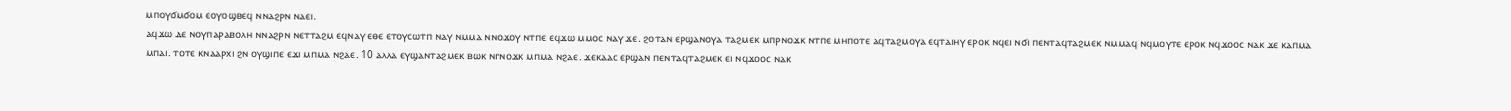ⲙⲡⲟⲩϭⲙϭⲟⲙ ⲉⲟⲩⲟϣⲃⲉϥ ⲛⲛⲁϩⲣⲛ ⲛⲁⲉⲓ.
ⲁϥϫⲱ ⲇⲉ ⲛⲟⲩⲡⲁⲣⲁⲃⲟⲗⲏ ⲛⲛⲁϩⲣⲛ ⲛⲉⲧⲧⲁϩⲙ ⲉϥⲛⲁⲩ ⲉⲑⲉ ⲉⲧⲟⲩⲥⲱⲧⲡ ⲛⲁⲩ ⲛⲙⲙⲁ ⲛⲛⲟϫⲟⲩ ⲛⲧⲡⲉ ⲉϥϫⲱ ⲙⲙⲟⲥ ⲛⲁⲩ ϫⲉ. ϩⲟⲧⲁⲛ ⲉⲣϣⲁⲛⲟⲩⲁ ⲧⲁϩⲙⲉⲕ ⲙⲡⲣⲛⲟϫⲕ ⲛⲧⲡⲉ ⲙⲏⲡⲟⲧⲉ ⲁϥⲧⲁϩⲙⲟⲩⲁ ⲉϥⲧⲁⲓⲏⲩ ⲉⲣⲟⲕ ⲛϥⲉⲓ ⲛϭⲓ ⲡⲉⲛⲧⲁϥⲧⲁϩⲙⲉⲕ ⲛⲙⲙⲁϥ ⲛϥⲙⲟⲩⲧⲉ ⲉⲣⲟⲕ ⲛϥϫⲟⲟⲥ ⲛⲁⲕ ϫⲉ ⲕⲁⲡⲙⲁ ⲙⲡⲁⲓ. ⲧⲟⲧⲉ ⲕⲛⲁⲁⲣⲭⲓ ϩⲛ ⲟⲩϣⲓⲡⲉ ⲉϫⲓ ⲙⲡⲙⲁ ⲛϩⲁⲉ. 10 ⲁⲗⲗⲁ ⲉⲩϣⲁⲛⲧⲁϩⲙⲉⲕ ⲃⲱⲕ ⲛⲅⲛⲟϫⲕ ⲙⲡⲙⲁ ⲛϩⲁⲉ. ϫⲉⲕⲁⲁⲥ ⲉⲣϣⲁⲛ ⲡⲉⲛⲧⲁϥⲧⲁϩⲙⲉⲕ ⲉⲓ ⲛϥϫⲟⲟⲥ ⲛⲁⲕ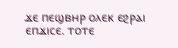ϫⲉ ⲡⲉϣⲃⲏⲣ ⲟⲗⲉⲕ ⲉϩⲣⲁⲓ ⲉⲡϫⲓⲥⲉ. ⲧⲟⲧⲉ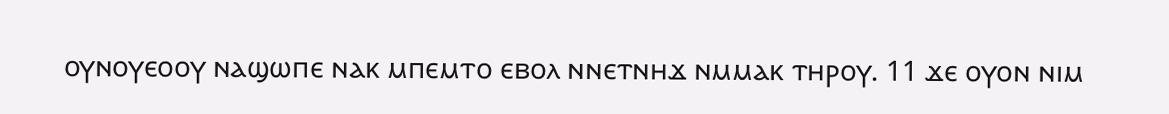ⲟⲩⲛⲟⲩⲉⲟⲟⲩ ⲛⲁϣⲱⲡⲉ ⲛⲁⲕ ⲙⲡⲉⲙⲧⲟ ⲉⲃⲟⲗ ⲛⲛⲉⲧⲛⲏϫ ⲛⲙⲙⲁⲕ ⲧⲏⲣⲟⲩ. 11 ϫⲉ ⲟⲩⲟⲛ ⲛⲓⲙ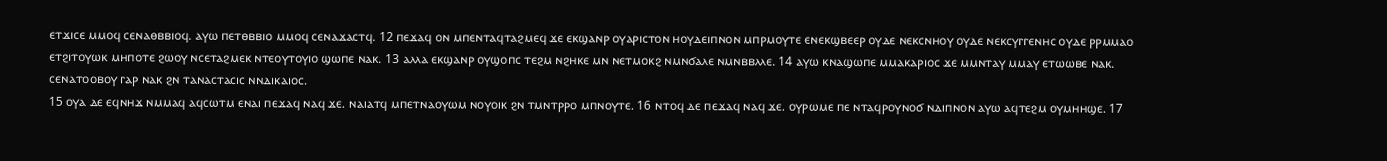ⲉⲧϫⲓⲥⲉ ⲙⲙⲟϥ ⲥⲉⲛⲁⲑⲃⲃⲓⲟϥ. ⲁⲩⲱ ⲡⲉⲧⲑⲃⲃⲓⲟ ⲙⲙⲟϥ ⲥⲉⲛⲁϫⲁⲥⲧϥ. 12 ⲡⲉϫⲁϥ ⲟⲛ ⲙⲡⲉⲛⲧⲁϥⲧⲁϩⲙⲉϥ ϫⲉ ⲉⲕϣⲁⲛⲣ ⲟⲩⲁⲣⲓⲥⲧⲟⲛ ⲏⲟⲩⲇⲉⲓⲡⲛⲟⲛ ⲙⲡⲣⲙⲟⲩⲧⲉ ⲉⲛⲉⲕϣⲃⲉⲉⲣ ⲟⲩⲇⲉ ⲛⲉⲕⲥⲛⲏⲟⲩ ⲟⲩⲇⲉ ⲛⲉⲕⲥⲩⲅⲅⲉⲛⲏⲥ ⲟⲩⲇⲉ ⲣⲣⲙⲙⲁⲟ ⲉⲧϩⲓⲧⲟⲩⲱⲕ ⲙⲏⲡⲟⲧⲉ ϩⲱⲟⲩ ⲛⲥⲉⲧⲁϩⲙⲉⲕ ⲛⲧⲉⲟⲩⲧⲟⲩⲓⲟ ϣⲱⲡⲉ ⲛⲁⲕ. 13 ⲁⲗⲗⲁ ⲉⲕϣⲁⲛⲣ ⲟⲩϣⲟⲡⲥ ⲧⲉϩⲙ ⲛϩⲏⲕⲉ ⲙⲛ ⲛⲉⲧⲙⲟⲕϩ ⲛⲙⲛϭⲁⲗⲉ ⲛⲙⲛⲃⲃⲗⲗⲉ. 14 ⲁⲩⲱ ⲕⲛⲁϣⲱⲡⲉ ⲙⲙⲁⲕⲁⲣⲓⲟⲥ ϫⲉ ⲙⲙⲛⲧⲁⲩ ⲙⲙⲁⲩ ⲉⲧⲱⲱⲃⲉ ⲛⲁⲕ. ⲥⲉⲛⲁⲧⲟⲟⲃⲟⲩ ⲅⲁⲣ ⲛⲁⲕ ϩⲛ ⲧⲁⲛⲁⲥⲧⲁⲥⲓⲥ ⲛⲛⲇⲓⲕⲁⲓⲟⲥ.
15 ⲟⲩⲁ ⲇⲉ ⲉϥⲛⲏϫ ⲛⲙⲙⲁϥ ⲁϥⲥⲱⲧⲙ ⲉⲛⲁⲓ ⲡⲉϫⲁϥ ⲛⲁϥ ϫⲉ. ⲛⲁⲓⲁⲧϥ ⲙⲡⲉⲧⲛⲁⲟⲩⲱⲙ ⲛⲟⲩⲟⲓⲕ ϩⲛ ⲧⲙⲛⲧⲣⲣⲟ ⲙⲡⲛⲟⲩⲧⲉ. 16 ⲛⲧⲟϥ ⲇⲉ ⲡⲉϫⲁϥ ⲛⲁϥ ϫⲉ. ⲟⲩⲣⲱⲙⲉ ⲡⲉ ⲛⲧⲁϥⲣⲟⲩⲛⲟϭ ⲛⲇⲓⲡⲛⲟⲛ ⲁⲩⲱ ⲁϥⲧⲉϩⲙ ⲟⲩⲙⲏⲏϣⲉ. 17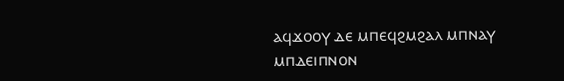ⲁϥϫⲟⲟⲩ ⲇⲉ ⲙⲡⲉϥϩⲙϩⲁⲗ ⲙⲡⲛⲁⲩ ⲙⲡⲇⲉⲓⲡⲛⲟⲛ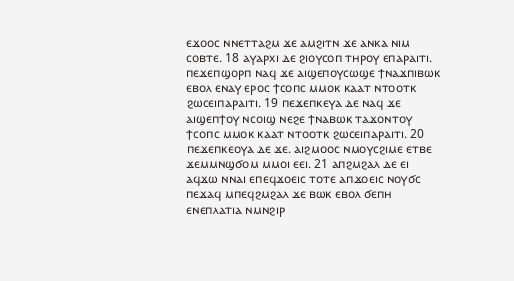ⲉϫⲟⲟⲥ ⲛⲛⲉⲧⲧⲁϩⲙ ϫⲉ ⲁⲙϩⲓⲧⲛ ϫⲉ ⲁⲛⲕⲁ ⲛⲓⲙ ⲥⲟⲃⲧⲉ. 18 ⲁⲩⲁⲣⲭⲓ ⲇⲉ ϩⲓⲟⲩⲥⲟⲡ ⲧⲏⲣⲟⲩ ⲉⲡⲁⲣⲁⲓⲧⲓ. ⲡⲉϫⲉⲡϣⲟⲣⲡ ⲛⲁϥ ϫⲉ ⲁⲓϣⲉⲡⲟⲩⲥⲱϣⲉ ϯⲛⲁϫⲡⲓⲃⲱⲕ ⲉⲃⲟⲗ ⲉⲛⲁⲩ ⲉⲣⲟⲥ ϯⲥⲟⲡⲥ ⲙⲙⲟⲕ ⲕⲁⲁⲧ ⲛⲧⲟⲟⲧⲕ ϩⲱⲥⲉⲓⲡⲁⲣⲁⲓⲧⲓ. 19 ⲡⲉϫⲉⲡⲕⲉⲩⲁ ⲇⲉ ⲛⲁϥ ϫⲉ ⲁⲓϣⲉⲡϯⲟⲩ ⲛⲥⲟⲓϣ ⲛⲉϩⲉ ϯⲛⲁⲃⲱⲕ ⲧⲁϫⲟⲛⲧⲟⲩ ϯⲥⲟⲡⲥ ⲙⲙⲟⲕ ⲕⲁⲁⲧ ⲛⲧⲟⲟⲧⲕ ϩⲱⲥⲉⲓⲡⲁⲣⲁⲓⲧⲓ. 20 ⲡⲉϫⲉⲡⲕⲉⲟⲩⲁ ⲇⲉ ϫⲉ. ⲁⲓϩⲙⲟⲟⲥ ⲛⲙⲟⲩⲥϩⲓⲙⲉ ⲉⲧⲃⲉ ϫⲉⲙⲙⲛϣϭⲟⲙ ⲙⲙⲟⲓ ⲉⲉⲓ. 21 ⲁⲡϩⲙϩⲁⲗ ⲇⲉ ⲉⲓ ⲁϥϫⲱ ⲛⲛⲁⲓ ⲉⲡⲉϥϫⲟⲉⲓⲥ ⲧⲟⲧⲉ ⲁⲡϫⲟⲉⲓⲥ ⲛⲟⲩϭⲥ ⲡⲉϫⲁϥ ⲙⲡⲉϥϩⲙϩⲁⲗ ϫⲉ ⲃⲱⲕ ⲉⲃⲟⲗ ϭⲉⲡⲏ ⲉⲛⲉⲡⲗⲁⲧⲓⲁ ⲛⲙⲛϩⲓⲣ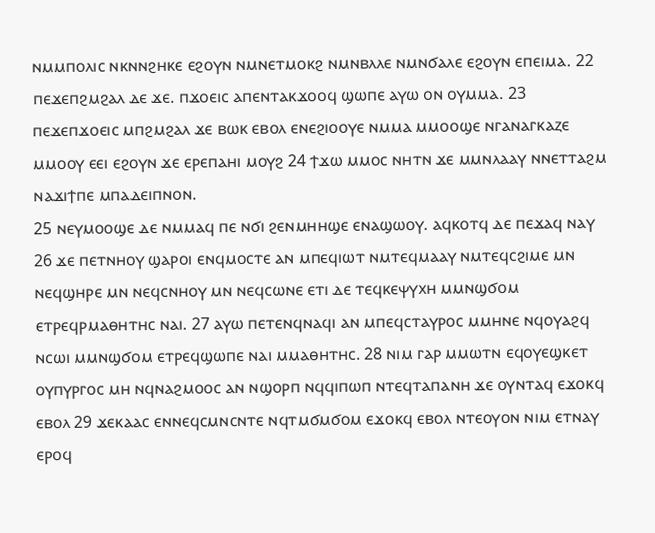ⲛⲙⲙⲡⲟⲗⲓⲥ ⲛⲕⲛⲛϩⲏⲕⲉ ⲉϩⲟⲩⲛ ⲛⲙⲛⲉⲧⲙⲟⲕϩ ⲛⲙⲛⲃⲗⲗⲉ ⲛⲙⲛϭⲁⲗⲉ ⲉϩⲟⲩⲛ ⲉⲡⲉⲓⲙⲁ. 22 ⲡⲉϫⲉⲡϩⲙϩⲁⲗ ⲇⲉ ϫⲉ. ⲡϫⲟⲉⲓⲥ ⲁⲡⲉⲛⲧⲁⲕϫⲟⲟϥ ϣⲱⲡⲉ ⲁⲩⲱ ⲟⲛ ⲟⲩⲙⲙⲁ. 23 ⲡⲉϫⲉⲡϫⲟⲉⲓⲥ ⲙⲡϩⲙϩⲁⲗ ϫⲉ ⲃⲱⲕ ⲉⲃⲟⲗ ⲉⲛⲉϩⲓⲟⲟⲩⲉ ⲛⲙⲙⲁ ⲙⲙⲟⲟϣⲉ ⲛⲅⲁⲛⲁⲅⲕⲁⲍⲉ ⲙⲙⲟⲟⲩ ⲉⲉⲓ ⲉϩⲟⲩⲛ ϫⲉ ⲉⲣⲉⲡⲁⲏⲓ ⲙⲟⲩϩ 24 ϯϫⲱ ⲙⲙⲟⲥ ⲛⲏⲧⲛ ϫⲉ ⲙⲙⲛⲗⲁⲁⲩ ⲛⲛⲉⲧⲧⲁϩⲙ ⲛⲁϫⲓϯⲡⲉ ⲙⲡⲁⲇⲉⲓⲡⲛⲟⲛ.
25 ⲛⲉⲩⲙⲟⲟϣⲉ ⲇⲉ ⲛⲙⲙⲁϥ ⲡⲉ ⲛϭⲓ ϩⲉⲛⲙⲏⲏϣⲉ ⲉⲛⲁϣⲱⲟⲩ. ⲁϥⲕⲟⲧϥ ⲇⲉ ⲡⲉϫⲁϥ ⲛⲁⲩ 26 ϫⲉ ⲡⲉⲧⲛⲏⲟⲩ ϣⲁⲣⲟⲓ ⲉⲛϥⲙⲟⲥⲧⲉ ⲁⲛ ⲙⲡⲉϥⲓⲱⲧ ⲛⲙⲧⲉϥⲙⲁⲁⲩ ⲛⲙⲧⲉϥⲥϩⲓⲙⲉ ⲙⲛ ⲛⲉϥϣⲏⲣⲉ ⲙⲛ ⲛⲉϥⲥⲛⲏⲟⲩ ⲙⲛ ⲛⲉϥⲥⲱⲛⲉ ⲉⲧⲓ ⲇⲉ ⲧⲉϥⲕⲉⲯⲩⲭⲏ ⲙⲙⲛϣϭⲟⲙ ⲉⲧⲣⲉϥⲣⲙⲁⲑⲏⲧⲏⲥ ⲛⲁⲓ. 27 ⲁⲩⲱ ⲡⲉⲧⲉⲛϥⲛⲁϥⲓ ⲁⲛ ⲙⲡⲉϥⲥⲧⲁⲩⲣⲟⲥ ⲙⲙⲏⲛⲉ ⲛϥⲟⲩⲁϩϥ ⲛⲥⲱⲓ ⲙⲙⲛϣϭⲟⲙ ⲉⲧⲣⲉϥϣⲱⲡⲉ ⲛⲁⲓ ⲙⲙⲁⲑⲏⲧⲏⲥ. 28 ⲛⲓⲙ ⲅⲁⲣ ⲙⲙⲱⲧⲛ ⲉϥⲟⲩⲉϣⲕⲉⲧ ⲟⲩⲡⲩⲣⲅⲟⲥ ⲙⲏ ⲛϥⲛⲁϩⲙⲟⲟⲥ ⲁⲛ ⲛϣⲟⲣⲡ ⲛϥϥⲓⲡⲱⲡ ⲛⲧⲉϥⲧⲁⲡⲁⲛⲏ ϫⲉ ⲟⲩⲛⲧⲁϥ ⲉϫⲟⲕϥ ⲉⲃⲟⲗ 29 ϫⲉⲕⲁⲁⲥ ⲉⲛⲛⲉϥⲥⲙⲛⲥⲛⲧⲉ ⲛϥⲧⲙϭⲙϭⲟⲙ ⲉϫⲟⲕϥ ⲉⲃⲟⲗ ⲛⲧⲉⲟⲩⲟⲛ ⲛⲓⲙ ⲉⲧⲛⲁⲩ ⲉⲣⲟϥ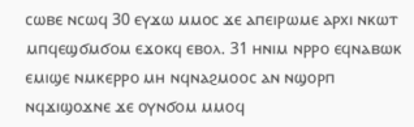ⲥⲱⲃⲉ ⲛⲥⲱϥ 30 ⲉⲩϫⲱ ⲙⲙⲟⲥ ϫⲉ ⲁⲡⲉⲓⲣⲱⲙⲉ ⲁⲣⲭⲓ ⲛⲕⲱⲧ ⲙⲡϥⲉϣϭⲙϭⲟⲙ ⲉϫⲟⲕϥ ⲉⲃⲟⲗ. 31 ⲏⲛⲓⲙ ⲛⲣⲣⲟ ⲉϥⲛⲁⲃⲱⲕ ⲉⲙⲓϣⲉ ⲛⲙⲕⲉⲣⲣⲟ ⲙⲏ ⲛϥⲛⲁϩⲙⲟⲟⲥ ⲁⲛ ⲛϣⲟⲣⲡ ⲛϥϫⲓϣⲟϫⲛⲉ ϫⲉ ⲟⲩⲛϭⲟⲙ ⲙⲙⲟϥ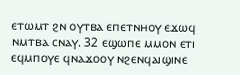ⲉⲧⲱⲙⲧ ϩⲛ ⲟⲩⲧⲃⲁ ⲉⲡⲉⲧⲛⲏⲟⲩ ⲉϫⲱϥ ⲛⲙⲧⲃⲁ ⲥⲛⲁⲩ. 32 ⲉϣⲱⲡⲉ ⲙⲙⲟⲛ ⲉⲧⲓ ⲉϥⲙⲡⲟⲩⲉ ϥⲛⲁϫⲟⲟⲩ ⲛϩⲉⲛϥⲁⲓϣⲓⲛⲉ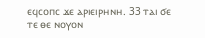ⲉϥⲥⲟⲡⲥ ϫⲉ ⲁⲣⲓⲉⲓⲣⲏⲛⲏ. 33 ⲧⲁⲓ ϭⲉ ⲧⲉ ⲑⲉ ⲛⲟⲩⲟⲛ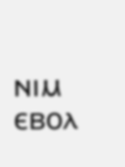ⲛⲓⲙ ⲉⲃⲟⲗ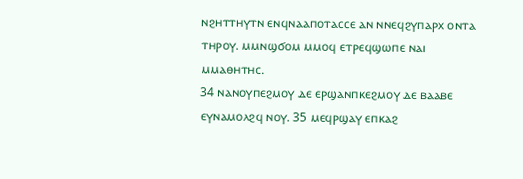ⲛϩⲏⲧⲧⲏⲩⲧⲛ ⲉⲛϥⲛⲁⲁⲡⲟⲧⲁⲥⲥⲉ ⲁⲛ ⲛⲛⲉϥϩⲩⲡⲁⲣⲭ ⲟⲛⲧⲁ ⲧⲏⲣⲟⲩ. ⲙⲙⲛϣϭⲟⲙ ⲙⲙⲟϥ ⲉⲧⲣⲉϥϣⲱⲡⲉ ⲛⲁⲓ ⲙⲙⲁⲑⲏⲧⲏⲥ.
34 ⲛⲁⲛⲟⲩⲡⲉϩⲙⲟⲩ ⲇⲉ ⲉⲣϣⲁⲛⲡⲕⲉϩⲙⲟⲩ ⲇⲉ ⲃⲁⲁⲃⲉ ⲉⲩⲛⲁⲙⲟⲗϩϥ ⲛⲟⲩ. 35 ⲙⲉϥⲣϣⲁⲩ ⲉⲡⲕⲁϩ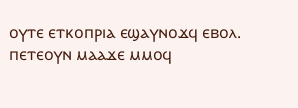ⲟⲩⲧⲉ ⲉⲧⲕⲟⲡⲣⲓⲁ ⲉϣⲁⲩⲛⲟϫϥ ⲉⲃⲟⲗ. ⲡⲉⲧⲉⲟⲩⲛ ⲙⲁⲁϫⲉ ⲙⲙⲟϥ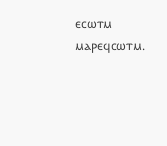ⲉⲥⲱⲧⲙ ⲙⲁⲣⲉϥⲥⲱⲧⲙ.